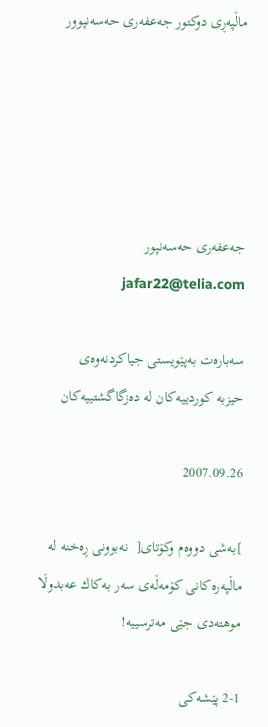ماڵپه‌ڕی دوکتور جه‌عفه‌ری حه‌سه‌نپوور





جه‌عفه‌ری حه‌سه‌نپور                          jafar22@telia.com

سه‌باره‌ت به‌پێویستی جیاكردنه‌وه‌ی حیزبه ‌كوردییه‌كان له‌ ده‌زگاگشتییه‌كان

2007.09.26

]به‌شی دووه‌م وكۆتای[  نه‌بوونی ڕه‌خنه له  ماڵپه‌ره‌كانی كۆمه‌ڵه‌ی سه‌ر به‌كاك عه‌بدوڵا موهته‌دی جێی مه‌ترسییه!

2-1 پێشه‌كی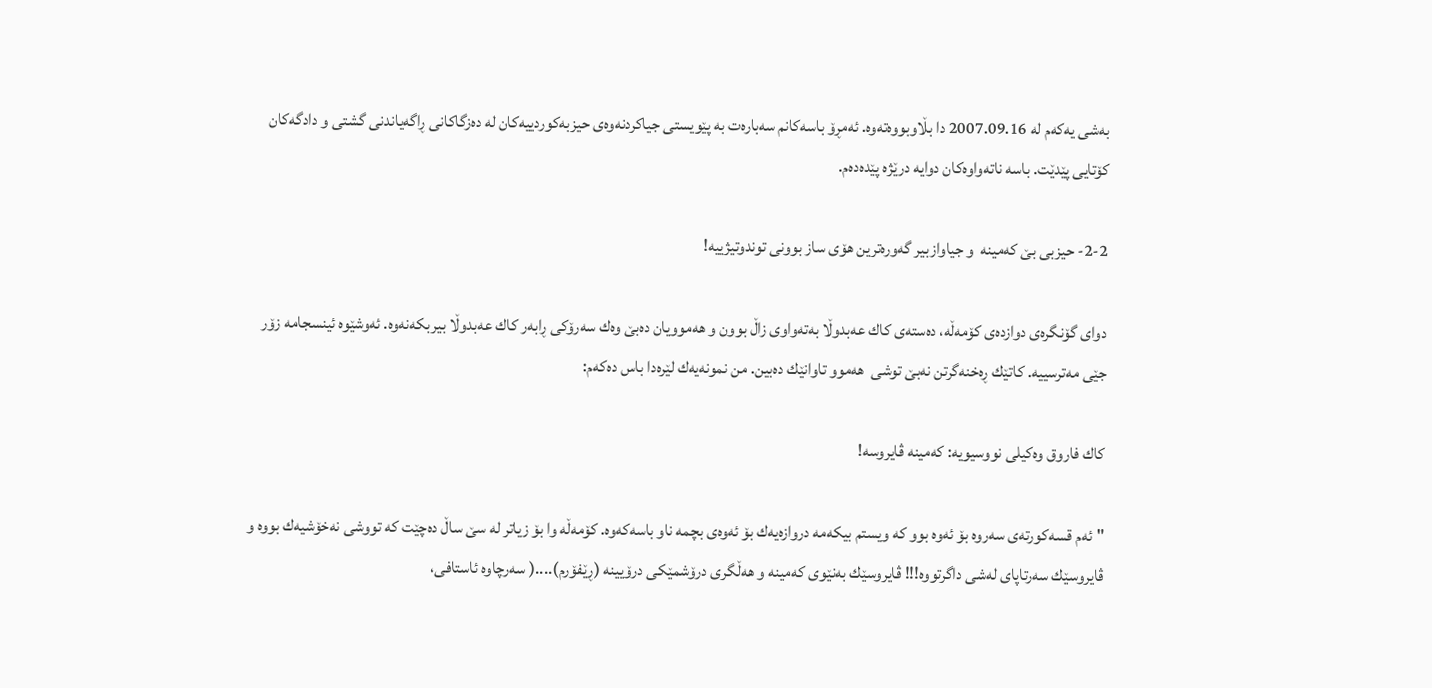به‌شی یه‌كه‌م له 2007.09.16 دا بڵاوبووه‌ته‌وه. ئه‌مڕۆ باسه‌كانم سه‌باره‌ت به پێویستی جیاكردنه‌وه‌ی حیزبه‌كوردییه‌كان له ده‌زگاكانی ڕاگه‌یاندنی گشتی و دادگه‌كان كۆتایی پێدێت. باسه‌ ناته‌واوه‌كان دوایه درێژه‌ پێده‌ده‌م.

2-2- حیزبی بێ كه‌مینه  و جیاوازبیر گه‌وره‌ترین هۆی ساز بوونی توندوتیژییه!

دوای گۆنگره‌ی دوازده‌ی كۆمه‌ڵه، ده‌سته‌ی كاك عه‌بدوڵا به‌ته‌واوی زاڵ بوون و هه‌موویان ده‌بێ وه‌ك سه‌رۆكی ڕابه‌ر كاك عه‌بدوڵا بیربكه‌نه‌وه. ئه‌وشێوه ئینسجامه زۆر جێی مه‌ترسییه. كاتێك ڕه‌خنه‌گرتن نه‌بێ توشی  هه‌موو تاوانێك ده‌بین. من نمونه‌یه‌ك لێره‌دا باس ده‌كه‌م:

كاك فاروق وه‌كیلی نووسیویه: كه‌مینه ڤایروسه‌!

"ئه‌م قسه‌كورته‌ی سه‌ر‌‌وه بۆ ئه‌وه بوو كه ویستم بیكه‌مه دروازه‌یه‌ك بۆ ئه‌وه‌ی بچمه‌ ناو باسه‌كه‌وه. كۆمه‌ڵه وا بۆ زیاتر له‌ سێ ساڵ ده‌چێت كه تووشی نه‌خۆشیه‌ك بووه و ڤایروسێك سه‌رتاپای له‌شی داگرتووه!!! ڤایروسێك به‌نێوی كه‌مینه و هه‌ڵگری درۆشمێكی درۆیینه (ڕێفۆرم)....( سه‌رچاوه ئاستافی،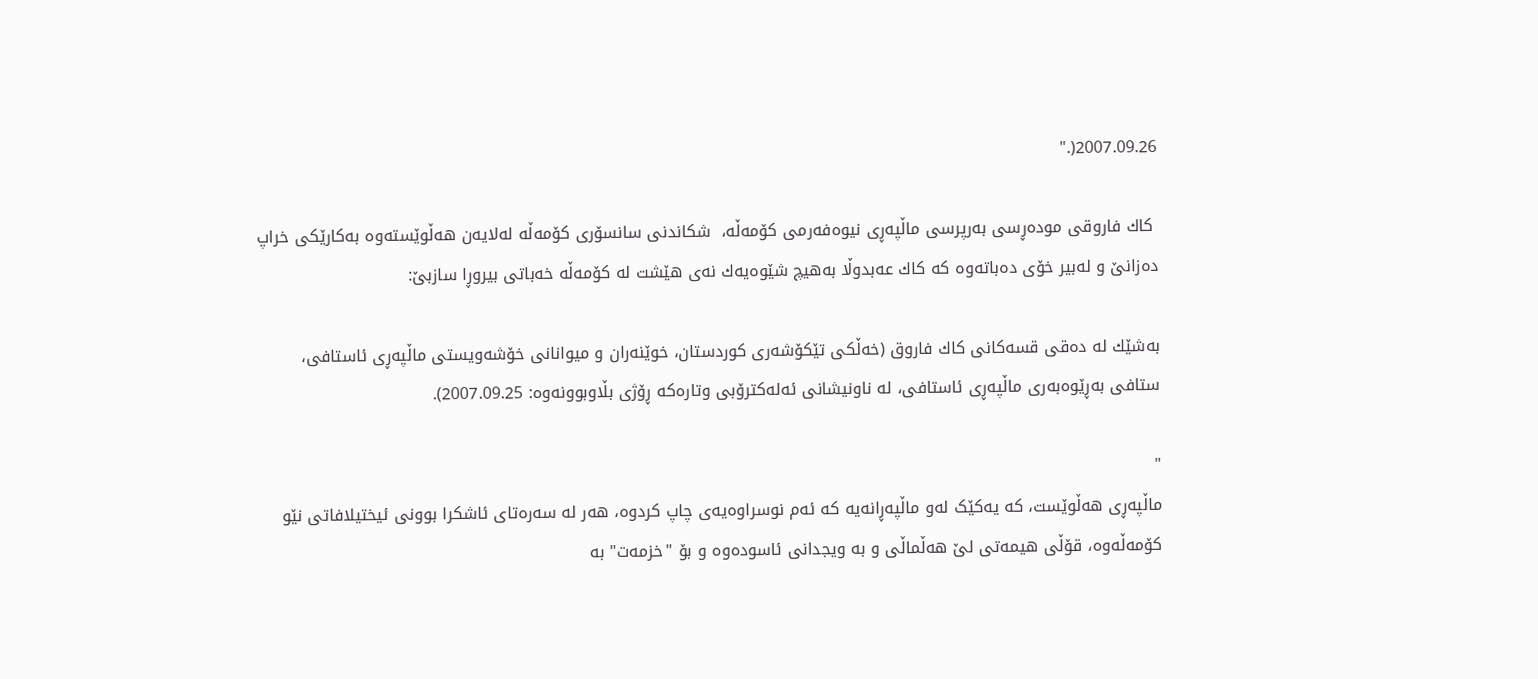2007.09.26(."

 كاك فاروقی موده‌ڕسی به‌رپرسی ماڵپه‌ڕی نیوه‌فه‌رمی كۆمه‌ڵه،  شكاندنی سانسۆری كۆمه‌ڵه‌ له‌لایه‌ن هه‌ڵوێسته‌وه به‌كارێكی خراپ ده‌زانێ و له‌بیر خۆی ده‌باته‌وه كه كاك عه‌بدوڵا به‌هیچ شێوه‌یه‌‌ك نه‌ی هێشت له كۆمه‌ڵه خه‌باتی بیروڕا سازبێ:

به‌شێك له ده‌قی قسه‌كانی كاك فاروق (خه‌ڵكی تێكۆشه‌ری كوردستان، خوێنه‌ران و میوانانی خۆشه‌ویستی ماڵپه‌ڕی ئاستافی،   ستافی به‌ڕێوه‌به‌ری ماڵپه‌ڕی ئاستافی، له ناونیشانی ئه‌له‌كترۆبی وتاره‌كه ڕۆژی بڵاوبوونه‌وه: 2007.09.25).

"
ماڵپه‌ڕی هه‌ڵوێست، که‌ یه‌کێک له‌و ماڵپه‌ڕانه‌یه‌ که‌ ئه‌م نوسراوه‌یه‌ی چاپ کردوه‌، هه‌ر له‌ سه‌ره‌تای ئاشکرا بوونی ئیختیلافاتی نێو کۆمه‌ڵه‌وه‌، قۆڵی هیمه‌تی لێ هه‌ڵماڵی و به‌ ویجدانی ئاسوده‌وه‌ و بۆ "خزمه‌ت" به‌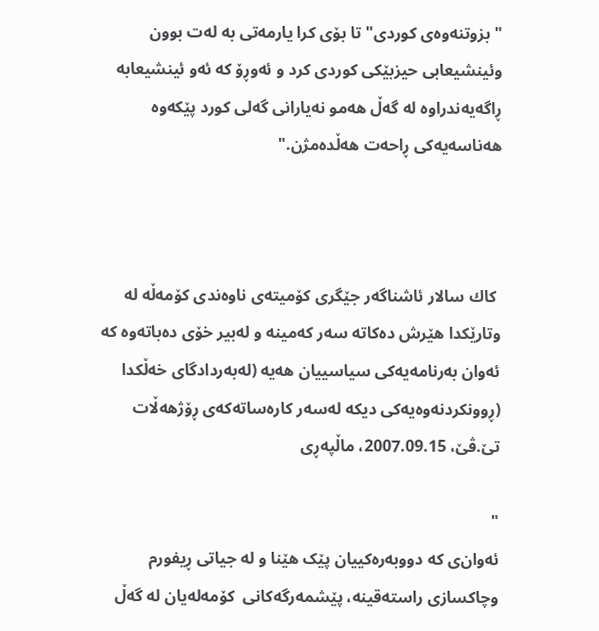"بزوتنه‌وه‌ی کوردی" تا بۆی کرا یارمه‌تی به له‌ت بوون وئینشیعابی حیزبێکی کوردی کرد و ئه‌وڕۆ که‌ ئه‌و ئینشیعابه‌ ڕاگه‌یه‌ندراوه له‌ گه‌ڵ هه‌مو نه‌یارانی گه‌لی کورد پێکه‌وه‌‌ هه‌ناسه‌یه‌کی ڕاحه‌ت هه‌ڵده‌مژن."



 كاك سالار ئاشناگه‌ر جێگری كۆمیته‌‌ی ناوه‌ندی كۆمه‌ڵه له وتارێكدا هێرش ده‌كاته‌ سه‌ر كه‌مینه و له‌بیر خۆی ده‌باته‌وه كه ئه‌وان به‌رنامه‌یه‌كی سیاسییان هه‌یه (له‌به‌ردادگای خه‌ڵكدا (ڕوونكردنه‌وه‌یه‌كی دیكه له‌سه‌ر كاره‌ساته‌كه‌ی ڕۆژهه‌ڵات تێ.ڤێ، 2007.09.15، ماڵپه‌ڕی

"
ئه‌وان‌ی که‌ دووبه‌ره‌کییان پێک هێنا و له‌ جیاتی ڕیفورم وچاکسازی راسته‌قینه‌، پێشمه‌رگه‌کانی  کۆمه‌له‌یان له‌ گه‌ڵ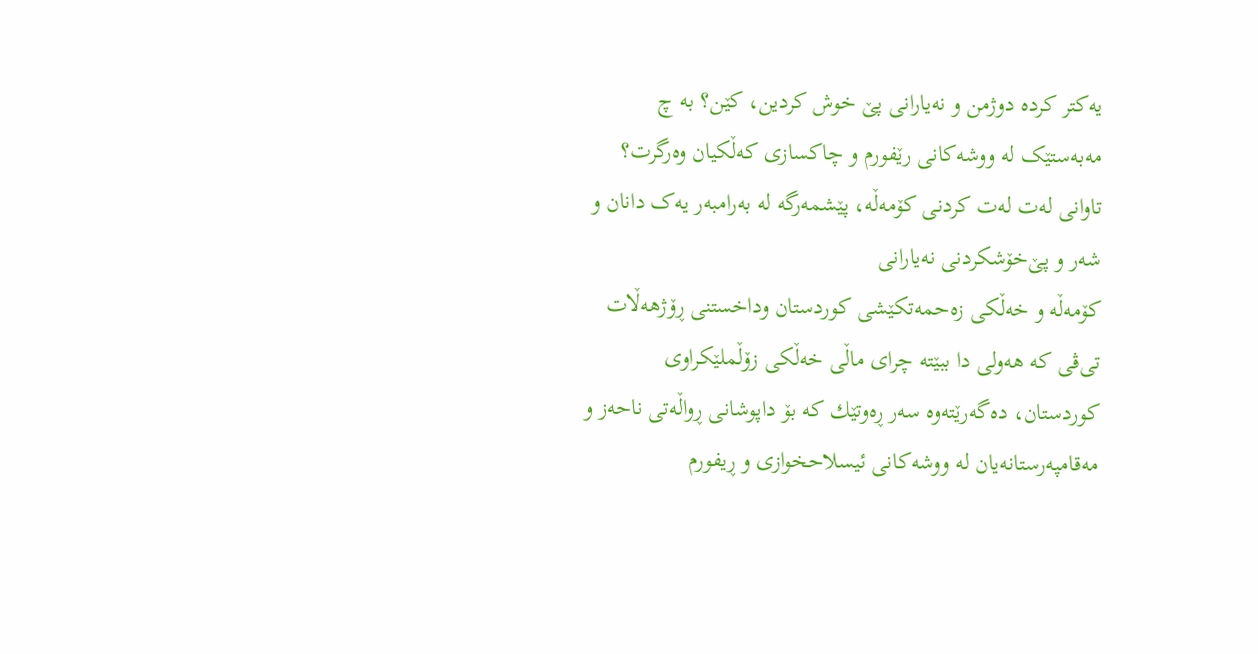یه‌کتر کرده‌ دوژمن و نه‌یارانی پێ خوش کردین، کێن؟ به‌ چ مه‌به‌ستێک له‌ ووشه‌کانی رێفورم و چاکسازی که‌ڵکیان وه‌رگرت؟ تاوانی له‌ت له‌ت کردنی کۆمه‌ڵه‌، پێشمه‌رگه‌ له‌ به‌رامبه‌ر یه‌ک دانان و شه‌ر و پێ‌خۆشکردنی نه‌یارانی
کۆمه‌ڵه‌ و خه‌ڵکی زه‌حمه‌تکێشی کوردستان وداخستنی ڕۆژهه‌ڵات تی‌ڤی که‌ هه‌ولی دا ببێته‌ چرای ماڵی خه‌ڵکی زۆڵملێکراوی کوردستان، ده‌گه‌رێته‌وه‌ سه‌ر ڕه‌وتێك که‌ بۆ داپوشانی ڕواڵه‌تی ناحه‌ز و مه‌قامپه‌رستانه‌یان له‌ ووشه‌کانی ئیسلاحخوازی و ڕیفورم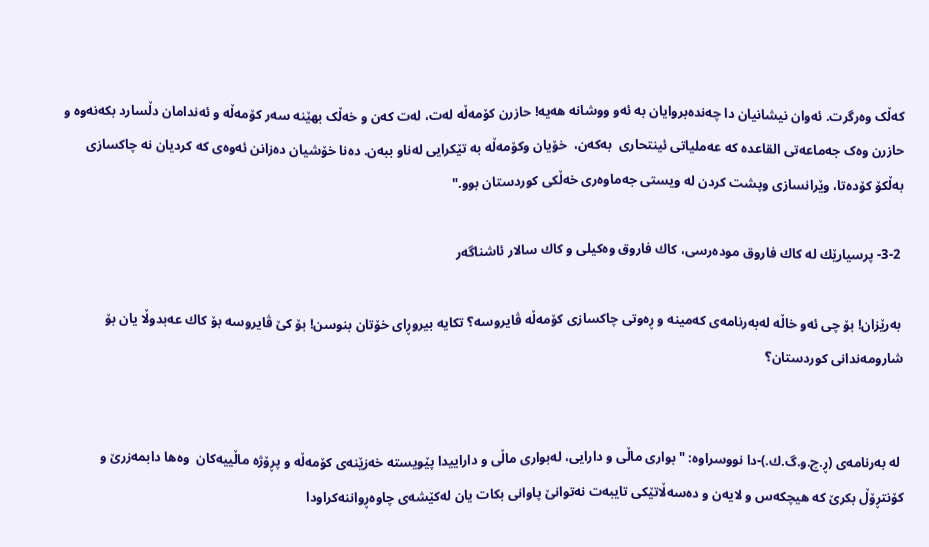که‌ڵک وه‌رگرت. ئه‌وان نیشانیان دا چه‌نده‌بروایان به‌ ئه‌و ووشانه‌ هه‌یه‌! حازرن کۆمه‌ڵه‌ له‌ت، له‌ت که‌ن و خه‌ڵک بهێنه‌ سه‌ر کۆمه‌ڵه‌ و ئه‌ندامان دڵسارد بکه‌نه‌وه‌ و حازرن وه‌ک جه‌ماعه‌تی القاعده‌ که‌ عه‌ملیاتی ئینتحاری  به‌که‌ن،  خۆیان وکۆمه‌ڵه‌ به‌ ‌تێکرایی له‌ناو ببه‌ن. ده‌نا خۆشیان ده‌زانن ئه‌وه‌ی که‌ کردیان نه‌ چاکسازی به‌ڵکۆ کۆده‌تا، وێرانسازی وپشت کردن له‌ ویستی جه‌ماوه‌ری خه‌ڵکی کوردستان بوو."

 3-2- پرسیارێك له كاك فاروق موده‌رسی، كاك فاروق وه‌كیلی و كاك سالار ئاشناگه‌ر

 به‌رێزان! بۆ چی ئه‌و خاڵه له‌به‌رنامه‌ی كه‌مینه و ڕه‌وتی چاكسازی كۆمه‌ڵه ڤایروسه؟ تكایه بیروڕای خۆتان بنوسن! بۆ كێ ڤایروسه بۆ كاك عه‌بدوڵا یان بۆ شارومه‌ندانی كوردستان؟


 له‌ به‌رنامه‌ی (ڕ.چ.و.گ.ك.)-دا نووسراوه: "بواری ماڵی و دارایی، له‌بواری ماڵی و داراییدا پێویسته خه‌زێنه‌ی كۆمه‌ڵه‌ و پڕۆژه‌‌ ماڵییه‌كان  وه‌ها دابمه‌زرێ و كۆنتڕۆڵ بكرێ كه هیچكه‌س و لایه‌ن و ده‌سه‌ڵاتێكی تایبه‌ت نه‌توانێ پاوانی بكات یان له‌كێشه‌ی چاوه‌ڕواننه‌كراودا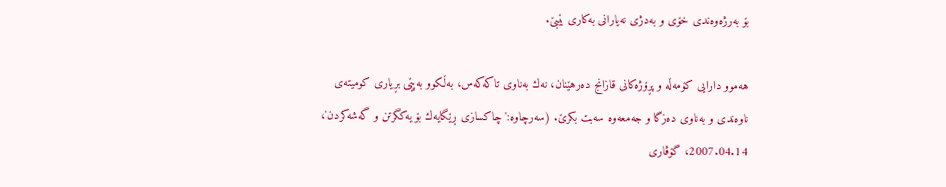بۆ به‌رژه‌وه‌ندی خۆی و به‌دژی نه‌یارانی به‌كاری بێبێ.

هه‌موو دارایی كۆمه‌ڵه‌ و پڕۆژه‌كانی قازانج ده‌رهێنان، نه‌ك به‌ناوی تاكه‌كه‌س، به‌ڵكوو به‌پێی بڕیاری كومیته‌ی ناوه‌ندی و به‌ناوی ده‌زگا و جه‌معه‌وه سه‌بت بكرێ. (سه‌رچاوه:'چاكسازی ڕێگایه‌ك بۆ یه‌كگرتن و گه‌شه‌كردن'، 2007.04.14، گۆڤاری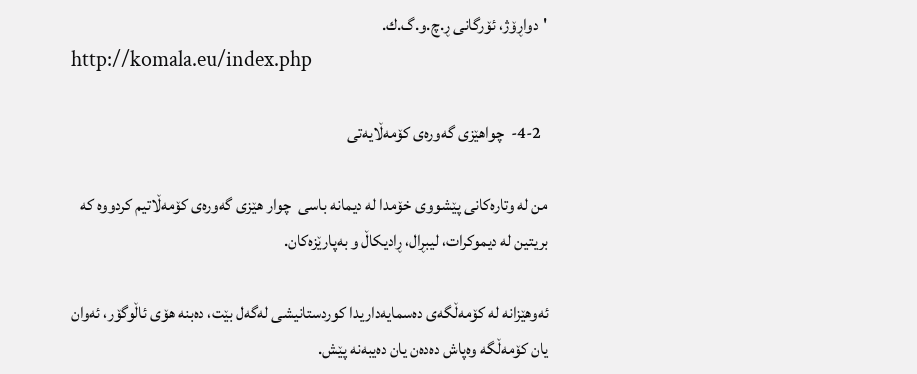'دواڕۆژ، ئۆرگانی ڕ.چ.و.گ.ك.
http://komala.eu/index.php

  4-2-  چواهێزی گه‌وره‌ی كۆمه‌ڵایه‌تی

من له وتاره‌كانی پێشووی خۆمدا له‌ دیمانه باسی  چوار هێزی گه‌وره‌ی كۆمه‌ڵاتیم كردووه كه بریتین له دیموكرات، لیبڕال، ڕادیكاڵ و به‌پارێزه‌كان.

ئه‌وهێزانه له كۆمه‌ڵگه‌ی ده‌سمایه‌داریدا كوردستانیشی له‌گه‌ل بێت، ده‌بنه هۆی ئاڵوگۆر، ئه‌وان یان كۆمه‌ڵگه‌ وه‌پاش ده‌ده‌ن یان ده‌یبه‌نه‌ پێش.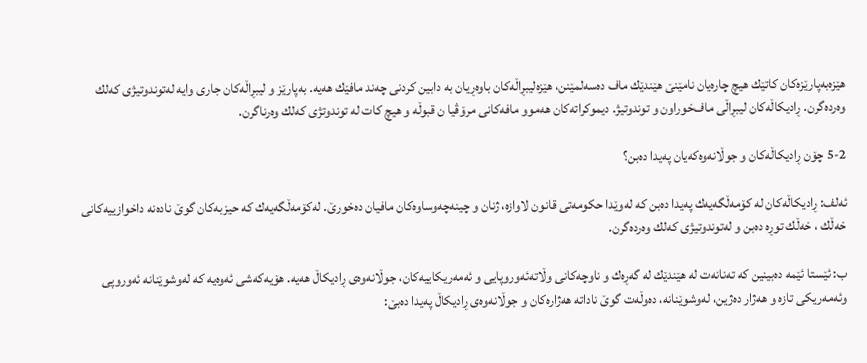هێزه‌به‌پارێزه‌كان كاتێك هیچ چاره‌یان نامێنێ هێندێك ماف ده‌سه‌لمێنن، هێزه‌لیبڕاڵه‌كان باوه‌ڕیان به‌ دابین كردنی چه‌ند مافێك هه‌یه. به‌پارێز و لیبڕاڵه‌كان جاری وایه له‌‌توندوتیژی كه‌لك وه‌رده‌گرن. ڕادیكاڵه‌كان لیبڕاڵی ماف‌خوراون و توندوتیژ. دیموكراته‌كان هه‌موو مافه‌كانی مرۆڤیا ن قبوڵه‌ و هیچ كات له توندوتژی كه‌لك وه‌رناگرن.

5-2 چۆن ڕادیكاڵه‌كان و جوڵانه‌وه‌كه‌یان په‌یدا ده‌بن؟

ئه‌لف: ڕادیكاڵه‌كان له كۆمه‌ڵگه‌یه‌ك په‌یدا ده‌بن كه له‌وێدا حكومه‌تی قانون لاوازه، ژنان و چینه‌‌چه‌وساوه‌كان مافیان ده‌خورێ. له‌كۆمه‌‌ڵگه‌یه‌ك كه حیزبه‌كان گوێ ناده‌نه داخوازییه‌كانی خه‌ڵك ، خه‌ڵك توڕه‌ ده‌بن و له‌توندوتیژی كه‌لك وه‌رده‌گرن.

ب: ئێستا ئێمه ده‌بینین كه ته‌نانه‌ت له هێندێك له گه‌ڕه‌ك و ناوچه‌كانی وڵاته‌ئه‌وروپایی و ئه‌مه‌ریكاییه‌كان، جوڵانه‌وه‌ی ڕادیكاڵ هه‌یه. هۆیه‌كه‌شی ئه‌وه‌یه كه له‌وشوێنانه ئه‌وروپی وئه‌مه‌ریكی تازه و هه‌ژار ده‌ژین، له‌وشوێنانه، ده‌وڵه‌ت گوێ ناداته هه‌ژاره‌كان و جوڵانه‌وه‌ی ڕادیكاڵ په‌یدا ده‌‌‌بێ: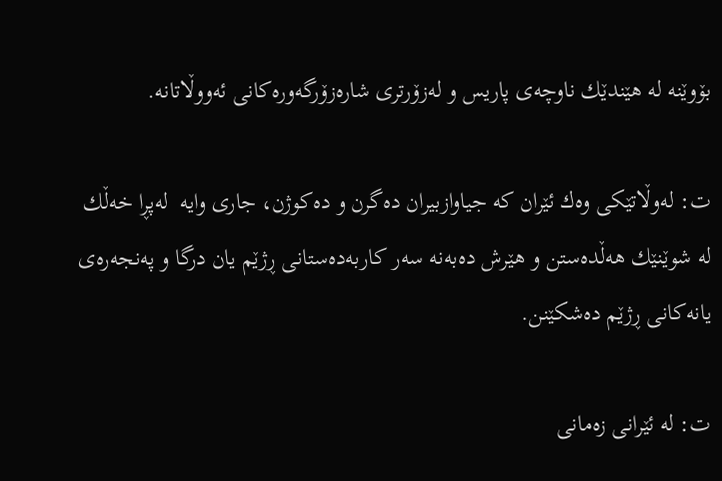بۆوێنه له هێندێك ناوچه‌ی پاریس و له‌زۆرتری شاره‌زۆرگه‌وره‌كانی ئه‌ووڵاتانه.

ت: له‌وڵاتێكی وه‌ك ئێران كه جیاوازبیران ده‌گرن و ده‌كوژن، جاری وایه  له‌‌پڕا خه‌ڵك له شوێنێك هه‌ڵده‌ستن و هێرش ده‌به‌نه سه‌ر كاربه‌ده‌ستانی ڕژێم یان درگا و په‌نجه‌ره‌ی یانه‌كانی ڕژێم ده‌شكێنن.

ت: له ئێرانی زه‌مانی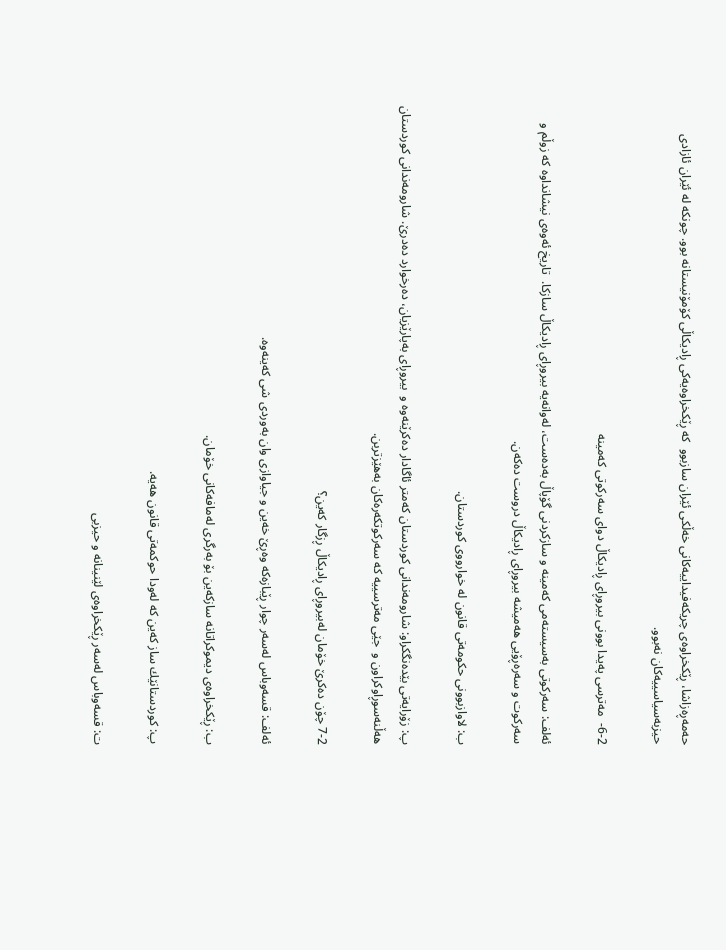حه‌مه‌ڕه‌زاشا، ڕێكخراوه‌ی چریكه‌فیداییه‌كانی خه‌ڵكی ئێران سازبوو  كه ڕێكخراوه‌یه‌كی ڕادیكاڵی كۆمۆنیستانه‌ بوو. چونكه له ئێران ئازادی حیزبه‌سیاسییه‌كان نه‌بوو.

6-2-  مه‌ترسی په‌یدا بوونی بیروڕای ڕادیكاڵ دوای سه‌ركوتی كه‌مینه

ئه‌لف: سه‌ركوتی به‌سیسته‌می كه‌مینه و سازكردنی گۆپاڵ به‌ده‌ست، له‌وانه‌یه بیروڕای ڕادیكاڵ سازكا.  تاریخ ئه‌وه‌ی نیشانداوه كه زوڵم و سه‌ركوت و سه‌ره‌ڕۆیی هه‌میشه بیروڕای ڕادیكاڵ دروست ده‌كه‌ن.

ب: لاوازبوونی حكومه‌تی قانون له خوارووی كوردستان.

پ: زۆرایه‌تی بێده‌نگكراو: شارومه‌ندانی كوردستان كه‌متر ئاگادار ده‌كرێنه‌وه و  ‌بیروڕای به‌پارێزیان، ده‌رخوارد ده‌درێ. شارومه‌ندانی كوردستان هه‌ڵنه‌سوڕاوكراون و  جێی مه‌ترسییه كه سه‌ركوتكه‌ره‌كان به‌هێزتربن.

7-2 چۆن ده‌كرێ خۆمان له‌بیروڕای ڕادیكاڵ ڕزگار كه‌ین؟

ئه‌لف: قسه‌وباس له‌سه‌ر چوار ڕێبازه‌كه وه‌ڕێ خه‌ین و جیاوازی وان به‌وردی شی كه‌ینه‌وه.

ب: ڕێكخراوه‌ی دیموكراتانه سازكه‌ین بۆ به‌رگری له‌مافه‌كانی خۆمان.

پ: كوردستانێك ساز كه‌ین كه له‌ودا حوكمه‌تی قانون هه‌یه.

ت: قسه‌وباس له‌سه‌ر ڕێكخراوه‌ی لێنینانه و حیزبی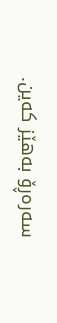سه‌ره‌ڕۆ به‌هێز كه‌‌ین.